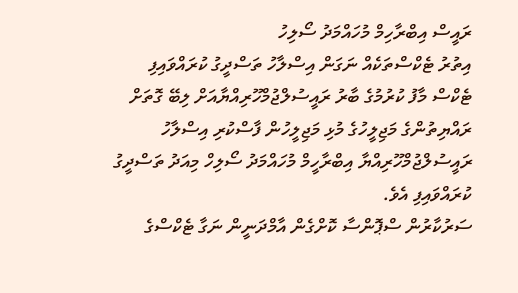ރައީސް އިބްރާހިމް މުހައްމަދު ސޯލިހު
އިތުރު ޓެކްސްތަކެއް ނަގަން އިސްލާހު ތަސްދީގު ކުރައްވައިފި
ޓެކްސް މާފު ކުރުމުގެ ބާރު ރައީސުލްޖުމްހޫރިއްޔާއަށް ލިބޭ ގޮތަށް ރައްޔިތުންގެ މަޖިލީހުގެ މުޅި މަޖިލީހުން ފާސްކުރި އިސްލާހު ރައީސުލްޖުމްހޫރިއްޔާ އިބްރާހީމް މުހައްމަދު ސޯލިހް މިއަދު ތަސްދީގު ކުރައްވައިފި އެވެ.
ސަރުކާރުން ސްޕޮންސާ ކޮށްގެން އާމްދަނީން ނަގާ ޓެކްސްގެ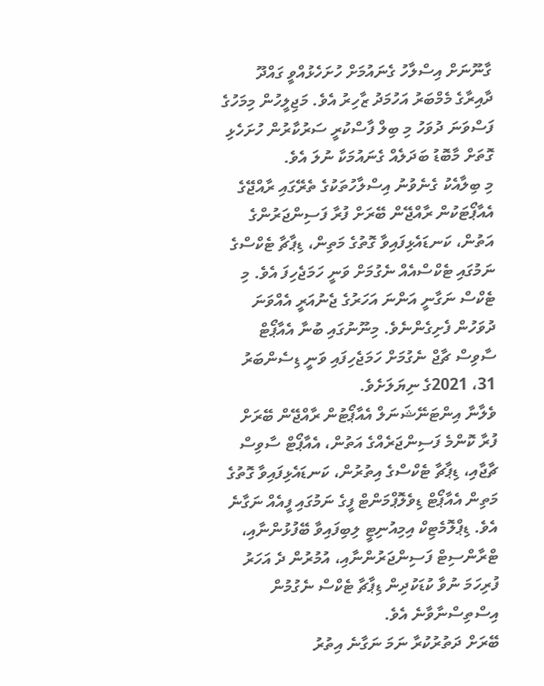ގާނޫނަށް އިސްލާހު ގެނައުމަށް ހުށަހެޅުއްވީ ގައްދޫ ދާއިރާގެ މެމްބަރު އަހުމަދު ޒާހިރު އެވެ. މަޖިލީހުން މިމަހުގެ ފަސްވަނަ ދުވަހު މި ބިލް ފާސްކުރީ ސަރުކާރުން ހުށަހެޅި ގޮތަށް މާބޮޑު ބަދަލެއް ގެނައުމަކާ ނުލަ އެވެ.
މި ބިލާއެކު ގެނެވުނު އިސްލާހުތަކުގެ ތެރޭގައި ރާއްޖޭގެ އެއާޕޯޓަކުން ރާއްޖޭން ބޭރަށް ފުރާ ފަސިންޖަރުންގެ އަތުން، ކަނޑައެޅިފައިވާ ގޮތުގެ މަތިން، ޑިޕާޗާ ޓެކްސްގެ ނަމުގައި ޓެކްސްއެއް ނެގުމަށް ވަނީ ހަމަޖެހިފަ އެވެ. މި ޓެކްސް ނަގާނީ އަންނަ އަހަރުގެ ޖެނުއަރީ އެއްވަނަ ދުވަހުން ފެށިގެންނެވެ. މިނޫނުގައި ބުނާ އެއާޕޯޓް ސާވިސް ޗާޖް ނެގުމަށް ހަމަޖެހިފައި ވަނީ ޑިސެންބަރު 31، 2021ގެ ނިޔަލަށެވެ.
ވެލާނާ އިންޓަނޭޝަނަލް އެއާޕޯޓުން ރާއްޖޭން ބޭރަށް ފުރާ ކޮންމެ ފަސިންޖަރެއްގެ އަތުން، އެއާޕޯޓް ސާވިސް ޗާޖާއި، ޑިޕާޗާ ޓެކްސްގެ އިތުރުން، ކަނޑައެޅިފައިވާ ގޮތުގެ މަތިން އެއާޕޯޓް ޑިވެލޮޕްމަންޓް ފީގެ ނަމުގައި ފީއެއް ނަގާނެ އެވެ. ޑިޕްލޮމެޓިކް އިމިއުނިޓީ ލިބިފައިވާ ބޭފުޅުންނާއި، ޓްރާންސިޓް ފަސިންޖަރުންނާއި، އުމުރުން ދެ އަހަރު ފުރިހަމަ ނުވާ ކުޑަކުދިން ޑިޕާޗާ ޓެކްސް ނެގުމުން އިސްތިސްނާވާނެ އެވެ.
ބޭރަށް ދަތުރުކުރާ ނަމަ ނަގާނެ އިތުރު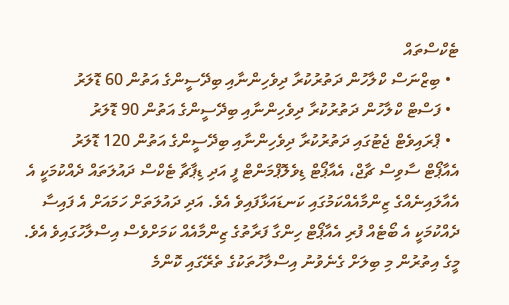ޓެކްސްތައް
  • ބިޒްނަސް ކްލާހުން ދަތުރުކުރާ ދިވެހިންނާއި ބިދޭސީންގެ އަތުން 60 ޑޮލަރު
  • ފަސްޓް ކްލާހުން ދަތުރުކުރާ ދިވެހިންނާއި ބިދޭސީންގެ އަތުން 90 ޑޮލަރު
  • ޕްރައިވެޓް ޖެޓުގައި ދަތުރުކުރާ ދިވެހިންނާއި ބިދޭސީންގެ އަތުން 120 ޑޮލަރު
އެއާޕޯޓް ސާވިސް ޗާޖް، އެއާޕޯޓް ޑިވެލޮޕްމަންޓް ފީ އަދި ޑިޕާޗާ ޓެކްސް ދައުލަތައް ދެއްކުމަކީ އެ އެއާލައިނެއްގެ ޒިންމާއެއްކަމުގައި ކަނޑައަޅާފައިވެ އެވެ. އަދި ދައުލަތަށް ހަމައަށް އެ ފައިސާ ދެއްކުމަކީ އެ ބޯޓެއް ފުރި އެއާޕޯޓް ހިންގާ ފަރާތުގެ ޒިންމާއެއް ކަމަށްވެސް އިސްލާހުގައިވެ އެވެ.
މީގެ އިތުރުން މި ބިލަށް ގެނެވުނު އިސްލާހުތަކުގެ ތެރޭގައި ކޮންމެ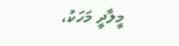މީލާދީ މަހަކު،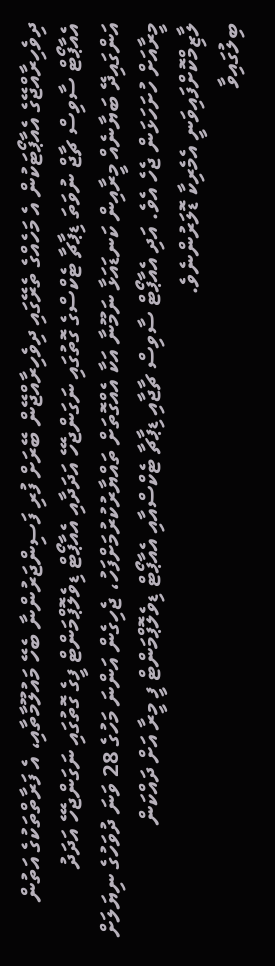ދިވެހިރާއްޖޭގެ އެއާޕޯޓަކުން އެ މަހެއްގެ ތެރޭގައި ދިވެހިރާއްޖޭން ބޭރަށް ފުރި ފަސިންޖަރުންނާ ބެހޭ މައުލޫމާތާއި، އެ ފަރާތްތަކުގެ އަތުން އެއާޕޯޓް ސާވިސް ޗާޖް ނުވަތަ ޑިޕާޗާ ޓެކްސްގެ ގޮތުގައި ނަގަންޖެހޭ އަދަދާއި އެއާޕޯޓް ޑިވެލޮޕްމަންޓް ފީގެ ގޮތުގައި ނަގަންޖެހޭ އަދަދު އަންގައިދޭ ބަޔާނެއް މީރާއިން ކަނޑައަޅާ ނަމޫނާ އަކާ އެއްގޮތަށް ތައްޔާރުކުރުމަށްފަހު، ޖެހިގެން އަންނަ މަހުގެ 28 ވަނަ ދުވަހުގެ ނިޔަލަށް މީރާއަށް ހުށަހަޅަން ޖެހެ އެވެ. އަދި އެއާޕޯޓް ސާވިސް ޗާޖާއި ޑިޕާޗާ ޓެކްސްއާއި އެއާޕޯޓް ޑިވެލޮޕްމަންޓް ފީ މީރާ އަށް ދައްކަން ލާޒިމްކޮށްފައިވަނީ އެމެރިކާ ޑޮލަރުންނެވެ.
ބިލުގައިވާ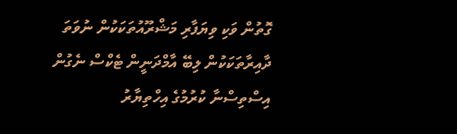ގޮތުން ވަކި ވިޔަފާރި މަޝްރޫއުތަކަކުން ނުވަތަ ދާއިރާތަކަކުން ލިބޭ އާމްދަނީން ޓެކްސް ނެގުން އިސްތިސްނާ ކުރުމުގެ އިހްތިޔާރު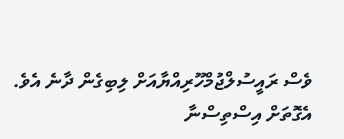ވެސް ރައީސުލްޖުމްހޫރިއްޔާއަށް ލިބިގެން ދާނެ އެވެ. އެގޮތަށް އިސްތިސްނާ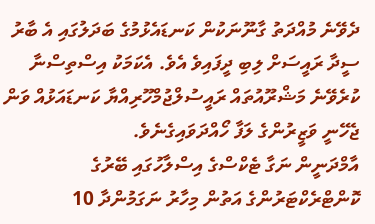ދެވޭނެ މުއްދަތު ގާނޫނަކުން ކަނޑައެޅުމުގެ ބަދަލުގައި އެ ބާރު ސީދާ ރައީސަށް ލިބި ދީފައިވެ އެވެ. އެކަމަކު އިސްތިސްނާ ކުރެވޭނެ މަޝްރޫއުތައް ރައީސުލްޖުމްހޫރިއްޔާ ކަނޑައަޅުއް ވަން ޖެހޭނީ ވަޒީރުންގެ ލަފާ ހޯއްދަވައިގެނެވެ.
އާމްދަނީން ނަގާ ޓެކްސްގެ އިސްލާހުގައި ބޭރުގެ ކޮންޓްރެކްޓަރުންގެ އަތުން މިހާރު ނަގަމުންދާ 10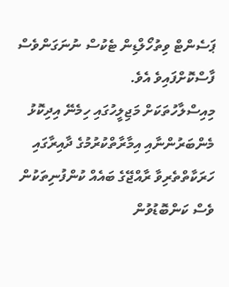ޕަސެންޓް ވިތުހޯލްޑިން ޓެކުސް ނުނަގަންވެސް ފާސްކޮށްފައިވެ އެވެ.
މިއިސްލާހުތަކަށް މަޖިލީހުގައި ހިމެނޭ އިދިކޮޅު މެންބަރުންނާއި އިމާރާތްކުރުމުގެ ދާއިރާގައި ހަރަކާތްތެރިވާ ރާއްޖޭގެ ބައެއް ކުންފުނިތަކުން ވެސް ކަންބޮޑުވުން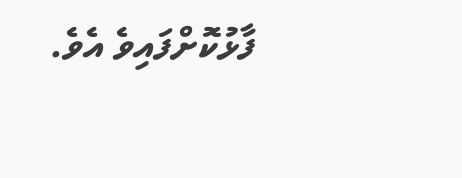ފާޅުކޮށްފައިވެ އެވެ.